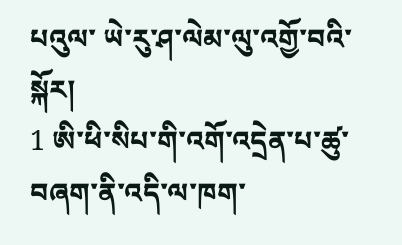པའུལ་ ཡེ་རུ་ཤ་ལེམ་ལུ་འགྱོ་བའི་སྐོར།
1 ཨི་ཕི་སིཔ་གི་འགོ་འདྲེན་པ་ཚུ་བཞག་ནི་འདི་ལ་ཁག་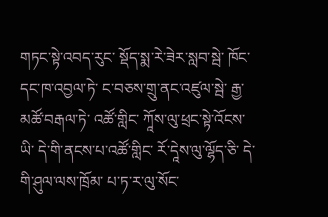གཏང་སྟེ་འབད་རུང་ སྡོད་སྨ་རེ་ཟེར་སླབ་སྦེ་ ཁོང་དང་ཁ་འབྱལ་ཏེ་ ང་བཅས་གྲུ་ནང་འཛུལ་སྦེ་ རྒྱ་མཚོ་བརྒལ་ཏེ་ འཚོ་གླིང་ ཀཱོས་ལུ་ཕྲང་སྟེ་འོངས་ཡི་ དེ་གི་ནངས་པ་འཚོ་གླིང་ རོ་དཱེས་ལུ་ལྷོད་ཅི་ དེ་གི་ཤུལ་ལས་ཁྲོམ་ པ་ཏ་ར་ལུ་སོང་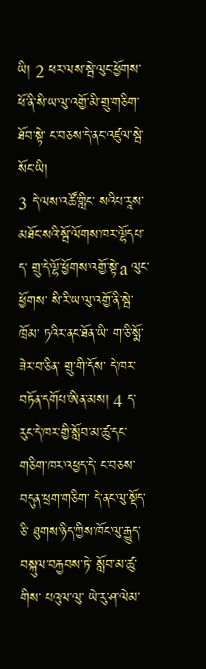ཡི། 2 ཕར་ལས་སྦེ་ལུང་ཕྱོགས་ ཕོ་ནི་སི་ཡ་ལུ་འགྱོ་མི་གྲུ་གཅིག་ཐོབ་སྟེ་ ང་བཅས་དེ་ནང་འཛུལ་སྦེ་སོང་ཡི།
3 དེ་ལས་འཚོ་གླིང་ སའིཔ་རཱས་མཐོང་སའི་སྦོ་ལོགས་ཁར་ལྷོདཔ་ད་ གྲུ་དེ་ལྷོ་ཕྱོགས་འགྱོ་སྟེ་a ལུང་ཕྱོགས་ སི་རི་ཡ་ལུ་འགྱོ་ནི་སྦེ་ ཁྲོམ་ ཏའིར་ནང་ཐོན་ཡི་ ག་ཅི་སྨོ་ཟེར་བ་ཅིན་ གྲུ་གི་དོས་ དེ་ཁར་བཏོན་དགོཔ་ཨིན་མས། 4 ད་རུང་དེ་ཁར་གྱི་སློབ་མ་ཚུ་དང་གཅིག་ཁར་འཕྱད་དེ་ ང་བཅས་བདུན་ཕྲག་གཅིག་ དེ་ནང་ལུ་སྡོད་ཅི་ ཐུགས་ཉིད་ཀྱིས་ཁོང་ལུ་རྒྱུད་བསྐུལ་བརྐྱབས་ཏེ་ སློབ་མ་ཚུ་གིས་ པའུལ་ལུ་ ཡེ་རུ་ཤ་ལེམ་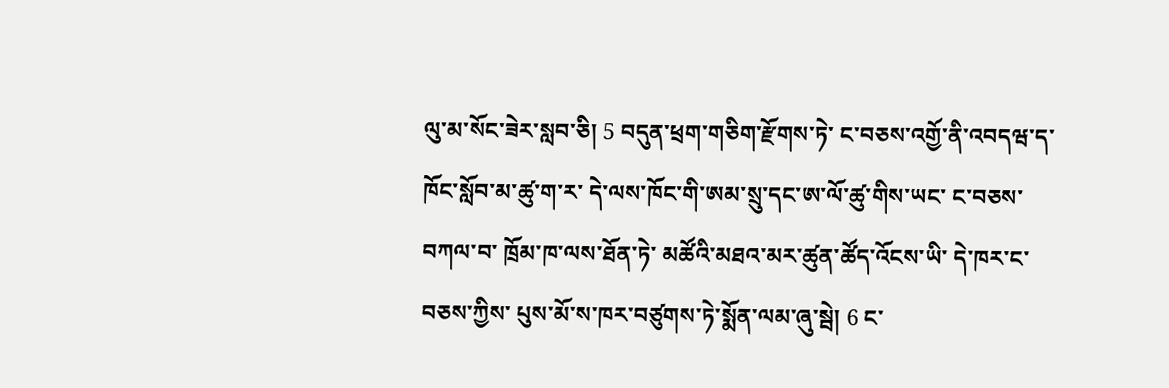ལུ་མ་སོང་ཟེར་སླབ་ཅི། 5 བདུན་ཕྲག་གཅིག་རྫོགས་ཏེ་ ང་བཅས་འགྱོ་ནི་འབདཝ་ད་ ཁོང་སློབ་མ་ཚུ་ག་ར་ དེ་ལས་ཁོང་གི་ཨམ་སྲུ་དང་ཨ་ལོ་ཚུ་གིས་ཡང་ ང་བཅས་བཀལ་བ་ ཁྲོམ་ཁ་ལས་ཐོན་ཏེ་ མཚོའི་མཐའ་མར་ཚུན་ཚོད་འོངས་ཡི་ དེ་ཁར་ང་བཅས་ཀྱིས་ པུས་མོ་ས་ཁར་བཙུགས་ཏེ་སྨོན་ལམ་ཞུ་སྦེ། 6 ང་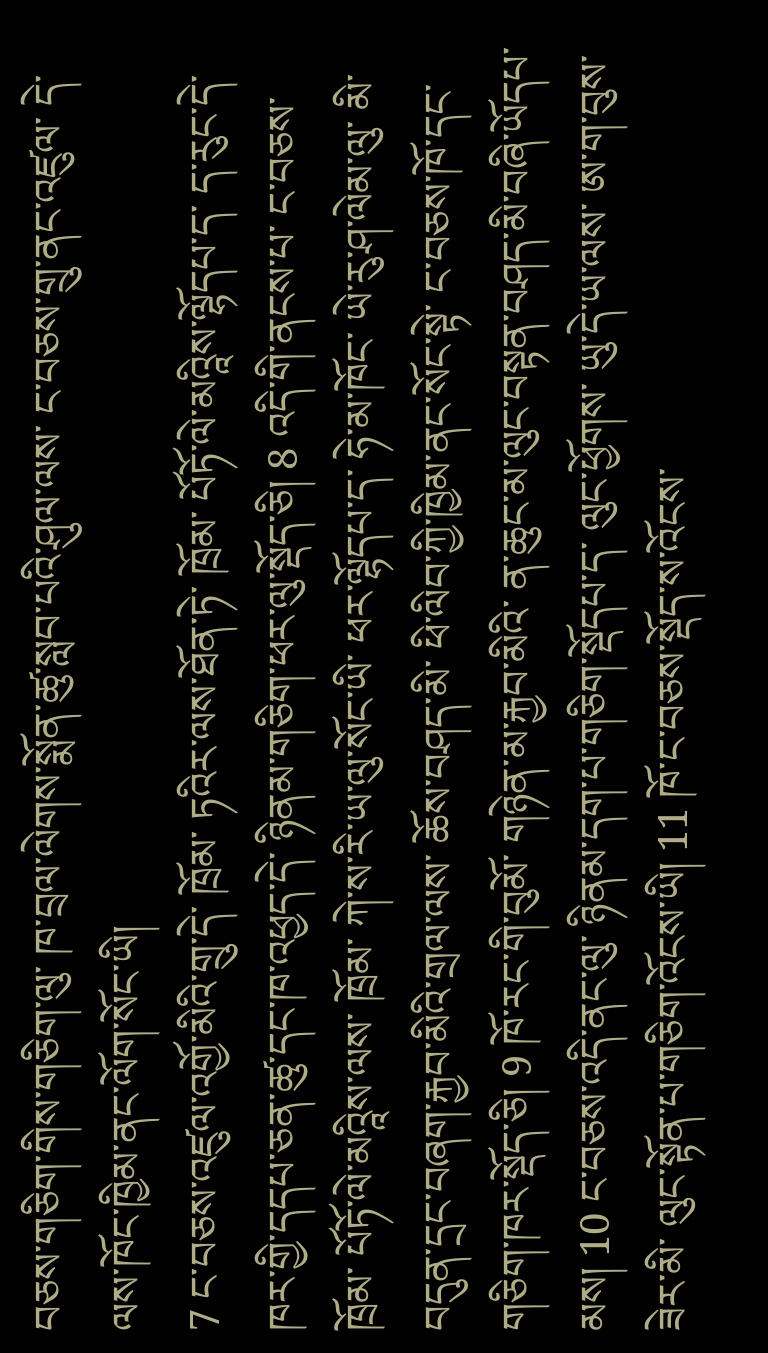བཅས་གཅིག་གིས་གཅིག་ལུ་ ཁ་བྲལ་ལེགས་སྨོན་ཚུ་སླབ་པའི་ཤུལ་ལས་ ང་བཅས་གྲུ་ནང་འཛུལ་ དེ་ལས་ཁོང་ཁྱིམ་ནང་ལོག་སོང་ཡི།
7 ང་བཅས་འཛུལ་འགྱོ་མིའི་གྲུ་དེ་ ཁྲོམ་ ཏའིར་ལས་ཐོན་ཏེ་ ཁྲོམ་ པོཏོ་ལེ་མའཱིས་ལྷོདཔ་ད་ ད་རུང་དེ་ཁར་གྱི་དདཔ་ཅན་ཚུ་དང་ཁ་འཕྱད་དེ་ ཉིནམ་གཅིག་ཕར་ལུ་སྡོད་ཅི། 8 འདི་གི་ནངས་པ་ ང་བཅས་ཁྲོམ་ པོཏོ་ལེ་མའཱིས་ལས་ ཁྲོམ་ ཀེ་ས་རི་ཡ་ལུ་སོང་ཡི་ ཕར་ལྷོདཔ་ད་ ཧེ་མ་ཁོང་ ཡེ་རུ་ཤ་ལེམ་ལུ་ མི་བདུན་དྲང་བཞག་རྐྱབ་མིའི་གྲལ་ལས་ ཆོས་བཤད་མི་ ཕི་ལིབ་ཀྱི་ཁྱིམ་ནང་སོང་སྟེ་ ང་བཅས་ཁོ་དང་གཅིག་ཁར་སྡོད་ཅི། 9 ཁོ་རང་གི་བུམོ་ གཉེན་མ་རྐྱབ་མིའི་ ན་ཆུང་མ་ལུང་བསྟན་བཤད་མི་བཞི་ཡོདཔ་མས། 10 ང་བཅས་འདི་ནང་ལུ་ ཉིནམ་དག་པ་གཅིག་སྡོདཔ་ད་ ལུང་ཕྱོགས་ ཡུ་དེ་ཡ་ལས་ ཨ་ག་བུས་ཟེར་མི་ ལུང་སྟོན་པ་གཅིག་འོངས་ཡི། 11 ཁོ་ང་བཅས་སྡོད་ས་འོངས་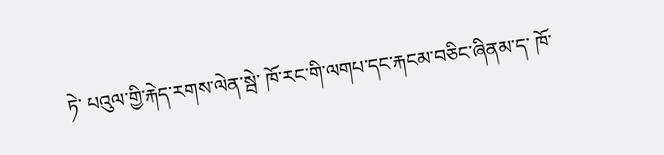ཏེ་ པའུལ་གྱི་རྐེད་རགས་ལེན་སྦེ་ ཁོ་རང་གི་ལགཔ་དང་རྐངམ་བཅིང་ཞིནམ་ད་ ཁོ་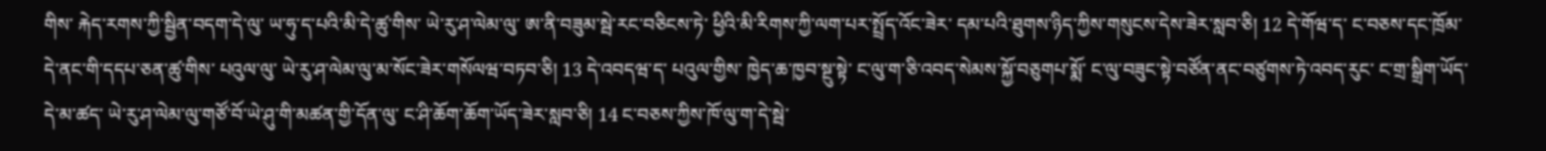གིས་ རྐེད་རགས་ཀྱི་སྦྱིན་བདག་དེ་ལུ་ ཡ་ཧུ་ད་པའི་མི་དེ་ཚུ་གིས་ ཡེ་རུ་ཤ་ལེམ་ལུ་ ཨ་ནི་བཟུམ་སྦེ་རང་བཅིངས་ཏེ་ ཕྱིའི་མི་རིགས་ཀྱི་ལག་པར་སྤྲོད་འོང་ཟེར་ དམ་པའི་ཐུགས་ཉིད་ཀྱིས་གསུངས་དེས་ཟེར་སླབ་ཅི། 12 དེ་གོཝ་ད་ ང་བཅས་དང་ཁྲོམ་དེ་ནང་གི་དདཔ་ཅན་ཚུ་གིས་ པའུལ་ལུ་ ཡེ་རུ་ཤ་ལེམ་ལུ་མ་སོང་ཟེར་གསོལཝ་བཏབ་ཅི། 13 དེ་འབདཝ་ད་ པའུལ་གྱིས་ ཁྱེད་ཆ་ཁྱབ་སྔུ་སྟེ་ ང་ལུ་ག་ཅི་འབད་སེམས་སྐྱོ་བཅུགཔ་སྨོ་ ང་ལུ་བཟུང་སྟེ་བཙོན་ནང་བཙུགས་ཏེ་འབད་རུང་ ང་གྲ་སྒྲིག་ཡོད་ དེ་མ་ཚད་ ཡེ་རུ་ཤ་ལེམ་ལུ་གཙོ་བོ་ཡེ་ཤུ་གི་མཚན་གྱི་དོན་ལུ་ ང་ཤི་ཆོག་ཆོག་ཡོད་ཟེར་སླབ་ཅི། 14 ང་བཅས་ཀྱིས་ཁོ་ལུ་ག་དེ་སྦེ་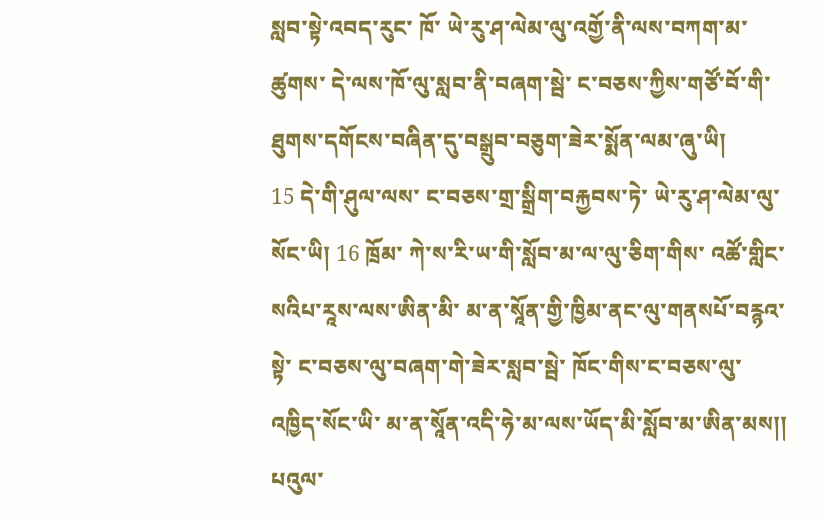སླབ་སྟེ་འབད་རུང་ ཁོ་ ཡེ་རུ་ཤ་ལེམ་ལུ་འགྱོ་ནི་ལས་བཀག་མ་ཚུགས་ དེ་ལས་ཁོ་ལུ་སླབ་ནི་བཞག་སྦེ་ ང་བཅས་ཀྱིས་གཙོ་བོ་གི་ཐུགས་དགོངས་བཞིན་དུ་བསྒྲུབ་བཅུག་ཟེར་སྨོན་ལམ་ཞུ་ཡི།
15 དེ་གི་ཤུལ་ལས་ ང་བཅས་གྲ་སྒྲིག་བརྐྱབས་ཏེ་ ཡེ་རུ་ཤ་ལེམ་ལུ་སོང་ཡི། 16 ཁྲོམ་ ཀེ་ས་རི་ཡ་གི་སློབ་མ་ལ་ལུ་ཅིག་གིས་ འཚོ་གླིང་ སའིཔ་རཱས་ལས་ཨིན་མི་ མ་ན་སཱོན་གྱི་ཁྱིམ་ནང་ལུ་གནསཔོ་བརྙའ་སྟེ་ ང་བཅས་ལུ་བཞག་གེ་ཟེར་སླབ་སྦེ་ ཁོང་གིས་ང་བཅས་ལུ་འཁྱིད་སོང་ཡི་ མ་ན་སཱོན་འདི་ཧེ་མ་ལས་ཡོད་མི་སློབ་མ་ཨིན་མས།།
པའུལ་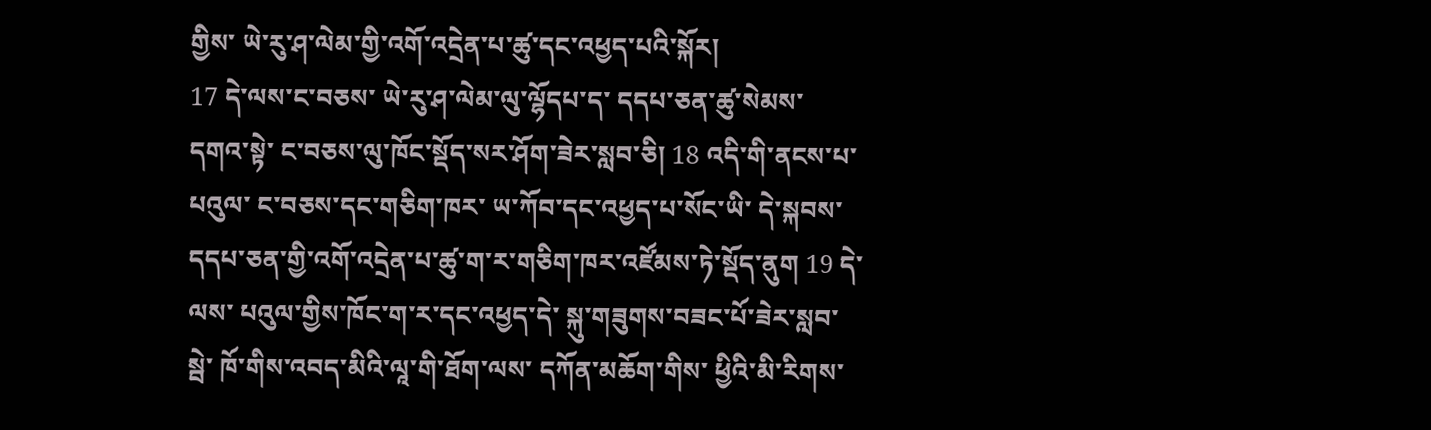གྱིས་ ཡེ་རུ་ཤ་ལེམ་གྱི་འགོ་འདྲེན་པ་ཚུ་དང་འཕྱད་པའི་སྐོར།
17 དེ་ལས་ང་བཅས་ ཡེ་རུ་ཤ་ལེམ་ལུ་ལྷོདཔ་ད་ དདཔ་ཅན་ཚུ་སེམས་དགའ་སྟེ་ ང་བཅས་ལུ་ཁོང་སྡོད་སར་ཤོག་ཟེར་སླབ་ཅི། 18 འདི་གི་ནངས་པ་ པའུལ་ ང་བཅས་དང་གཅིག་ཁར་ ཡ་ཀོབ་དང་འཕྱད་པ་སོང་ཡི་ དེ་སྐབས་དདཔ་ཅན་གྱི་འགོ་འདྲེན་པ་ཚུ་ག་ར་གཅིག་ཁར་འཛོམས་ཏེ་སྡོད་ནུག 19 དེ་ལས་ པའུལ་གྱིས་ཁོང་ག་ར་དང་འཕྱད་དེ་ སྐུ་གཟུགས་བཟང་པོ་ཟེར་སླབ་སྦེ་ ཁོ་གིས་འབད་མིའི་ལཱ་གི་ཐོག་ལས་ དཀོན་མཆོག་གིས་ ཕྱིའི་མི་རིགས་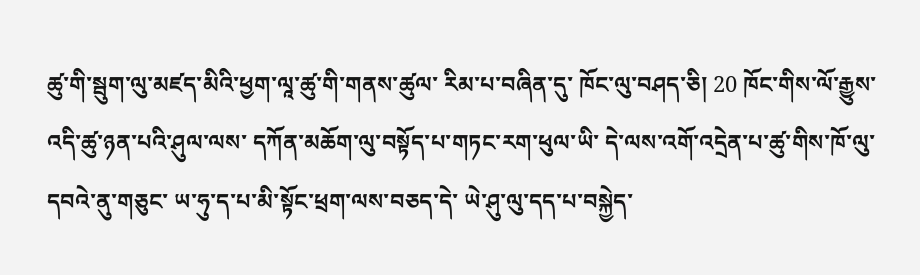ཚུ་གི་སྦུག་ལུ་མཛད་མིའི་ཕྱག་ལཱ་ཚུ་གི་གནས་ཚུལ་ རིམ་པ་བཞིན་དུ་ ཁོང་ལུ་བཤད་ཅི། 20 ཁོང་གིས་ལོ་རྒྱུས་འདི་ཚུ་ཉན་པའི་ཤུལ་ལས་ དཀོན་མཆོག་ལུ་བསྟོད་པ་གཏང་རག་ཕུལ་ཡི་ དེ་ལས་འགོ་འདྲེན་པ་ཚུ་གིས་ཁོ་ལུ་ དབའེ་ནུ་གཅུང་ ཡ་ཧུ་ད་པ་མི་སྟོང་ཕྲག་ལས་བཅད་དེ་ ཡེ་ཤུ་ལུ་དད་པ་བསྐྱེད་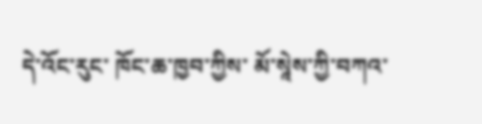དེ་འོང་རུང་ ཁོང་ཆ་ཁྱབ་ཀྱིས་ མོ་སཱེས་ཀྱི་བཀའ་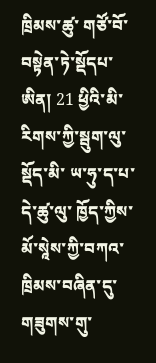ཁྲིམས་ཚུ་ གཙོ་བོ་བསྟེན་ཏེ་སྡོདཔ་ཨིན། 21 ཕྱིའི་མི་རིགས་ཀྱི་སྦུག་ལུ་སྡོད་མི་ ཡ་ཧུ་ད་པ་དེ་ཚུ་ལུ་ ཁྱོད་ཀྱིས་ མོ་སཱེས་ཀྱི་བཀའ་ཁྲིམས་བཞིན་དུ་ གཟུགས་གུ་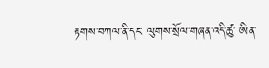རྟགས་བཀལ་ནི་དང་ ལུགས་སྲོལ་གཞན་འདི་ཚུ་ ཨིན་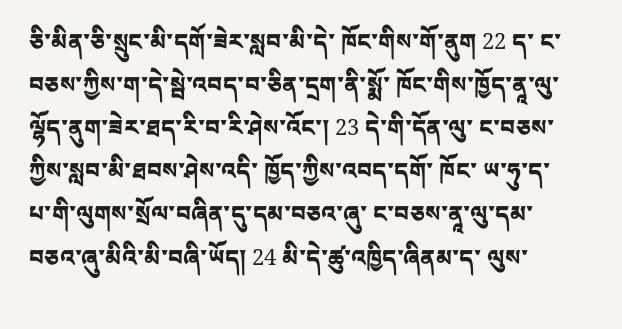ཅི་མིན་ཅི་སྲུང་མི་དགོ་ཟེར་སླབ་མི་དེ་ ཁོང་གིས་གོ་ནུག 22 ད་ ང་བཅས་ཀྱིས་ག་དེ་སྦེ་འབད་བ་ཅིན་དྲག་ནི་སྨོ་ ཁོང་གིས་ཁྱོད་ནཱ་ལུ་ལྷོད་ནུག་ཟེར་ཐད་རི་བ་རི་ཤེས་འོང་། 23 དེ་གི་དོན་ལུ་ ང་བཅས་ཀྱིས་སླབ་མི་ཐབས་ཤེས་འདི་ ཁྱོད་ཀྱིས་འབད་དགོ་ ཁོང་ ཡ་ཧུ་ད་པ་གི་ལུགས་སྲོལ་བཞིན་དུ་དམ་བཅའ་ཞུ་ ང་བཅས་ནཱ་ལུ་དམ་བཅའ་ཞུ་མིའི་མི་བཞི་ཡོད། 24 མི་དེ་ཚུ་འཁྱིད་ཞིནམ་ད་ ལུས་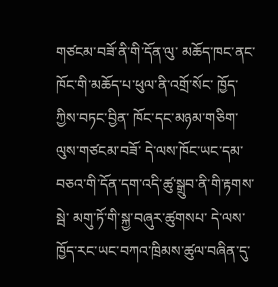གཙངམ་བཟོ་ནི་གི་དོན་ལུ་ མཆོད་ཁང་ནང་ཁོང་གི་མཆོད་པ་ཕུལ་ནི་འགྲོ་སོང་ ཁྱོད་ཀྱིས་བཏང་བྱིན་ ཁོང་དང་མཉམ་གཅིག་ལུས་གཙངམ་བཟོ་ དེ་ལས་ཁོང་ཡང་དམ་བཅའ་གི་དོན་དག་འདི་ཚུ་སྒྲུབ་ནི་གི་རྟགས་སྦེ་ མགུ་ཏོ་གི་སྐྱ་བཞུར་ཚུགསཔ་ དེ་ལས་ཁྱོད་རང་ཡང་བཀའ་ཁྲིམས་ཚུལ་བཞིན་དུ་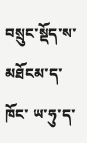བསྲུང་སྡོད་ས་མཐོངམ་ད་ ཁོང་ ཡ་ཧུ་ད་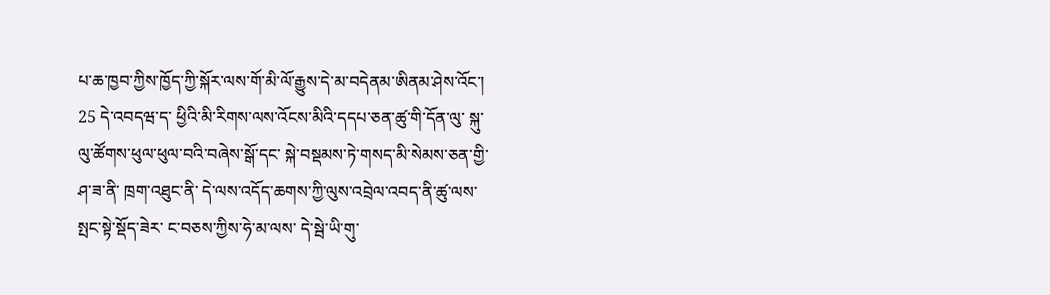པ་ཆ་ཁྱབ་ཀྱིས་ཁྱོད་ཀྱི་སྐོར་ལས་གོ་མི་ལོ་རྒྱུས་དེ་མ་བདེནམ་ཨིནམ་ཤེས་འོང་།
25 དེ་འབདཝ་ད་ ཕྱིའི་མི་རིགས་ལས་འོངས་མིའི་དདཔ་ཅན་ཚུ་གི་དོན་ལུ་ སྐུ་ལུ་ཚོགས་ཕུལ་ཕུལ་བའི་བཞེས་སྒོ་དང་ སྐེ་བསྡམས་ཏེ་གསད་མི་སེམས་ཅན་གྱི་ཤ་ཟ་ནི་ ཁྲག་འཐུང་ནི་ དེ་ལས་འདོད་ཆགས་ཀྱི་ལུས་འབྲེལ་འབད་ནི་ཚུ་ལས་སྤང་སྟེ་སྡོད་ཟེར་ ང་བཅས་ཀྱིས་ཧེ་མ་ལས་ དེ་སྦེ་ཡི་གུ་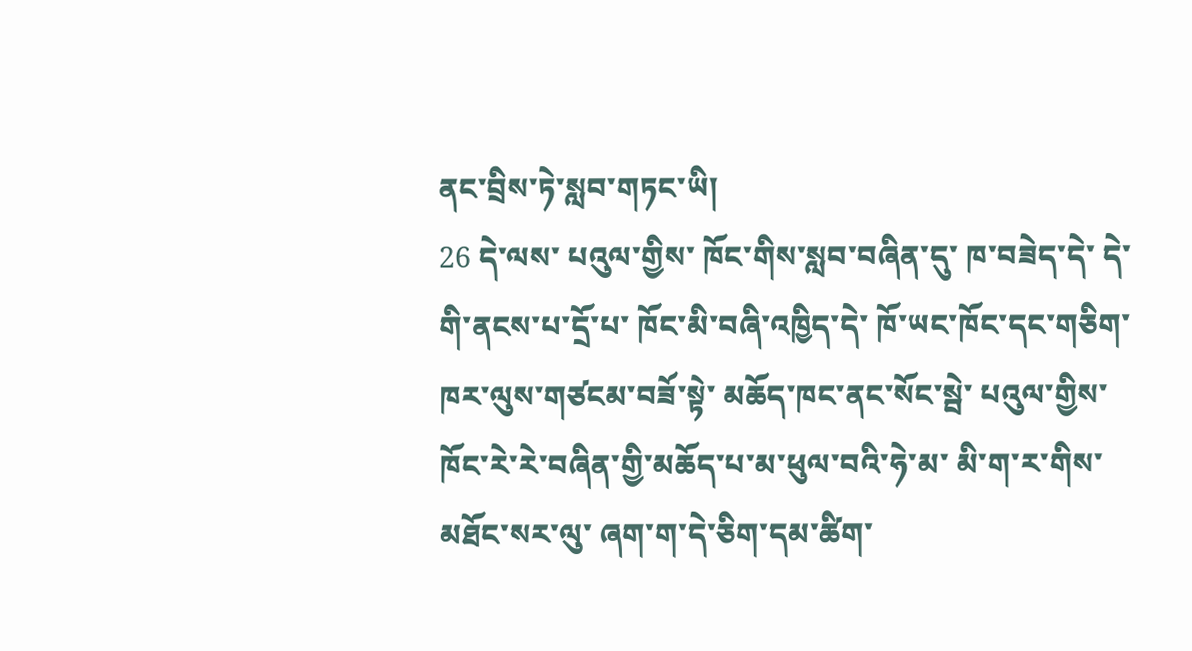ནང་བྲིས་ཏེ་སླབ་གཏང་ཡི།
26 དེ་ལས་ པའུལ་གྱིས་ ཁོང་གིས་སླབ་བཞིན་དུ་ ཁ་བཟེད་དེ་ དེ་གི་ནངས་པ་དྲོ་པ་ ཁོང་མི་བཞི་འཁྱིད་དེ་ ཁོ་ཡང་ཁོང་དང་གཅིག་ཁར་ལུས་གཙངམ་བཟོ་སྟེ་ མཆོད་ཁང་ནང་སོང་སྦེ་ པའུལ་གྱིས་ཁོང་རེ་རེ་བཞིན་གྱི་མཆོད་པ་མ་ཕུལ་བའི་ཧེ་མ་ མི་ག་ར་གིས་མཐོང་སར་ལུ་ ཞག་ག་དེ་ཅིག་དམ་ཚིག་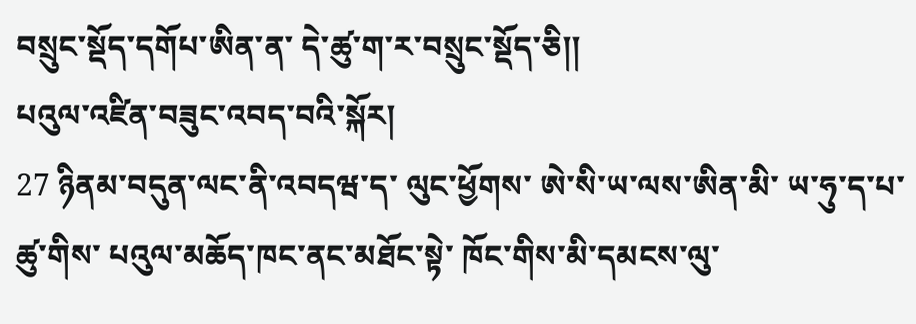བསྲུང་སྡོད་དགོཔ་ཨིན་ན་ དེ་ཚུ་ག་ར་བསྲུང་སྡོད་ཅི།།
པའུལ་འཛིན་བཟུང་འབད་བའི་སྐོར།
27 ཉིནམ་བདུན་ལང་ནི་འབདཝ་ད་ ལུང་ཕྱོགས་ ཨེ་སི་ཡ་ལས་ཨིན་མི་ ཡ་ཧུ་ད་པ་ཚུ་གིས་ པའུལ་མཆོད་ཁང་ནང་མཐོང་སྟེ་ ཁོང་གིས་མི་དམངས་ལུ་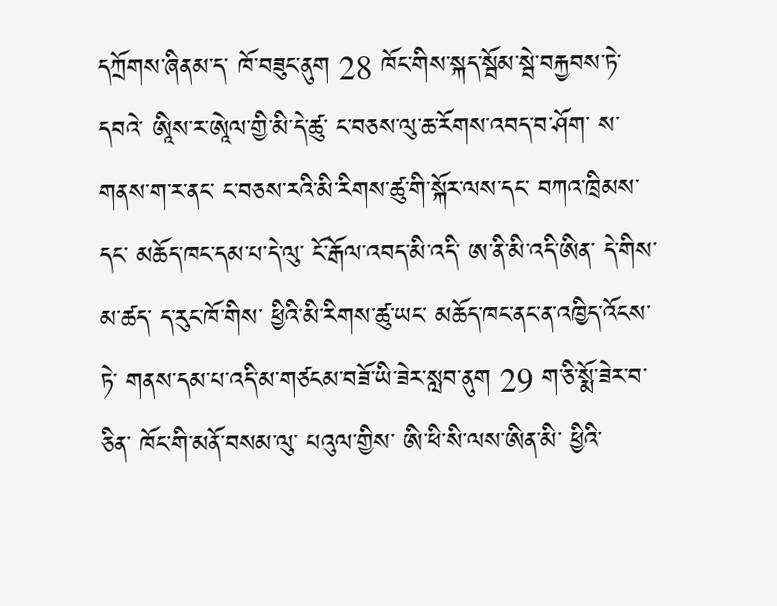དཀྲོགས་ཞིནམ་ད་ ཁོ་བཟུང་ནུག 28 ཁོང་གིས་སྐད་སྦོམ་སྦེ་བརྐྱབས་ཏེ་ དབའེ་ ཨཱིས་ར་ཨཱེལ་གྱི་མི་དེ་ཚུ་ ང་བཅས་ལུ་ཆ་རོགས་འབད་བ་ཤོག་ ས་གནས་ག་ར་ནང་ ང་བཅས་རའི་མི་རིགས་ཚུ་གི་སྐོར་ལས་དང་ བཀའ་ཁྲིམས་དང་ མཆོད་ཁང་དམ་པ་དེ་ལུ་ ངོ་རྒོལ་འབད་མི་འདི་ ཨ་ནི་མི་འདི་ཨིན་ དེ་གིས་མ་ཚད་ ད་རུང་ཁོ་གིས་ ཕྱིའི་མི་རིགས་ཚུ་ཡང་ མཆོད་ཁང་ནང་ན་འཁྱིད་འོངས་ཏེ་ གནས་དམ་པ་འདི་མ་གཙངམ་བཟོ་ཡི་ཟེར་སླབ་ནུག 29 ག་ཅི་སྨོ་ཟེར་བ་ཅིན་ ཁོང་གི་མནོ་བསམ་ལུ་ པའུལ་གྱིས་ ཨི་ཕི་སི་ལས་ཨིན་མི་ ཕྱིའི་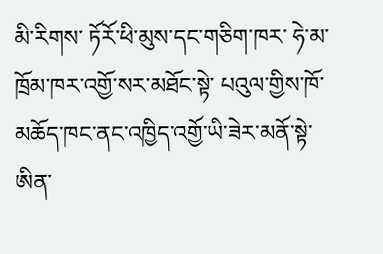མི་རིགས་ ཏོརོ་ཕི་མུས་དང་གཅིག་ཁར་ ཧེ་མ་ཁྲོམ་ཁར་འགྱོ་སར་མཐོང་སྟེ་ པའུལ་གྱིས་ཁོ་མཆོད་ཁང་ནང་འཁྱིད་འགྱོ་ཡི་ཟེར་མནོ་སྟེ་ཨིན་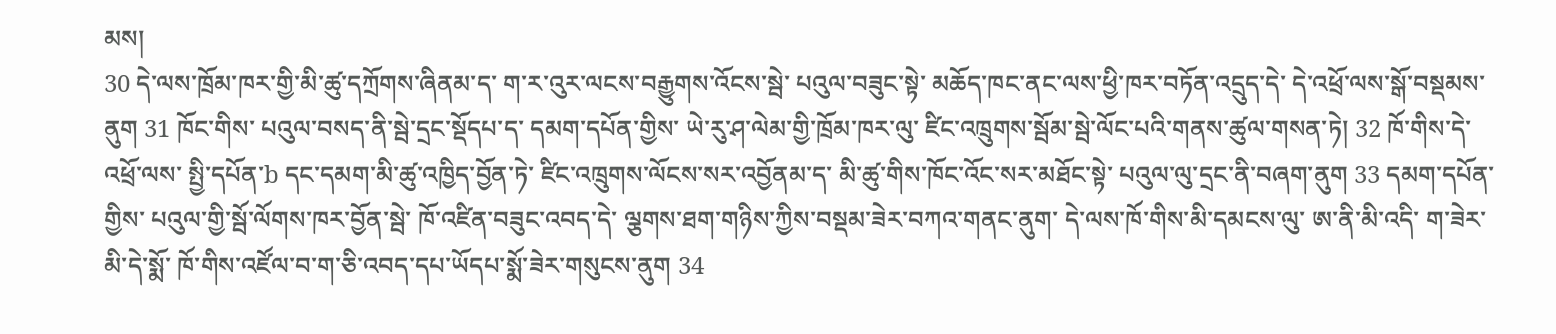མས།
30 དེ་ལས་ཁྲོམ་ཁར་གྱི་མི་ཚུ་དཀྲོགས་ཞིནམ་ད་ ག་ར་འུར་ལངས་བརྒྱུགས་འོངས་སྦེ་ པའུལ་བཟུང་སྟེ་ མཆོད་ཁང་ནང་ལས་ཕྱི་ཁར་བཏོན་འདྲུད་དེ་ དེ་འཕྲོ་ལས་སྒོ་བསྡམས་ནུག 31 ཁོང་གིས་ པའུལ་བསད་ནི་སྦེ་དྲང་སྡོདཔ་ད་ དམག་དཔོན་གྱིས་ ཡེ་རུ་ཤ་ལེམ་གྱི་ཁྲོམ་ཁར་ལུ་ ཛིང་འཁྲུགས་སྦོམ་སྦེ་ལོང་པའི་གནས་ཚུལ་གསན་ཏེ། 32 ཁོ་གིས་དེ་འཕྲོ་ལས་ སྤྱི་དཔོན་b དང་དམག་མི་ཚུ་འཁྱིད་བྱོན་ཏེ་ ཛིང་འཁྲུགས་ལོངས་སར་འབྱོནམ་ད་ མི་ཚུ་གིས་ཁོང་འོང་སར་མཐོང་སྟེ་ པའུལ་ལུ་དྲང་ནི་བཞག་ནུག 33 དམག་དཔོན་གྱིས་ པའུལ་གྱི་སྦོ་ལོགས་ཁར་བྱོན་སྦེ་ ཁོ་འཛིན་བཟུང་འབད་དེ་ ལྕགས་ཐག་གཉིས་ཀྱིས་བསྡམ་ཟེར་བཀའ་གནང་ནུག་ དེ་ལས་ཁོ་གིས་མི་དམངས་ལུ་ ཨ་ནི་མི་འདི་ ག་ཟེར་མི་དེ་སྨོ་ ཁོ་གིས་འཛོལ་བ་ག་ཅི་འབད་དཔ་ཡོདཔ་སྨོ་ཟེར་གསུངས་ནུག 34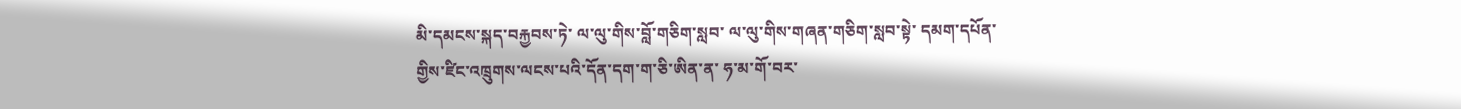མི་དམངས་སྐད་བརྐྱབས་ཏེ་ ལ་ལུ་གིས་བློ་གཅིག་སླབ་ ལ་ལུ་གིས་གཞན་གཅིག་སླབ་སྟེ་ དམག་དཔོན་གྱིས་ཛིང་འཁྲུགས་ལངས་པའི་དོན་དག་ག་ཅི་ཨིན་ན་ ཧ་མ་གོ་བར་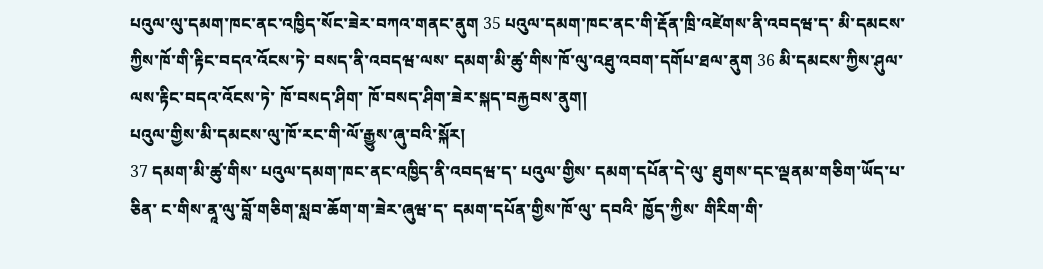པའུལ་ལུ་དམག་ཁང་ནང་འཁྱིད་སོང་ཟེར་བཀའ་གནང་ནུག 35 པའུལ་དམག་ཁང་ནང་གི་རྡོན་ཁྲི་འཛེགས་ནི་འབདཝ་ད་ མི་དམངས་ཀྱིས་ཁོ་གི་རྟིང་བདའ་འོངས་ཏེ་ བསད་ནི་འབདཝ་ལས་ དམག་མི་ཚུ་གིས་ཁོ་ལུ་འཐུ་འབག་དགོཔ་ཐལ་ནུག 36 མི་དམངས་ཀྱིས་ཤུལ་ལས་རྟིང་བདའ་འོངས་ཏེ་ ཁོ་བསད་ཤིག་ ཁོ་བསད་ཤིག་ཟེར་སྐད་བརྐྱབས་ནུག།
པའུལ་གྱིས་མི་དམངས་ལུ་ཁོ་རང་གི་ལོ་རྒྱུས་ཞུ་བའི་སྐོར།
37 དམག་མི་ཚུ་གིས་ པའུལ་དམག་ཁང་ནང་འཁྱིད་ནི་འབདཝ་ད་ པའུལ་གྱིས་ དམག་དཔོན་དེ་ལུ་ ཐུགས་དང་ལྡནམ་གཅིག་ཡོད་པ་ཅིན་ ང་གིས་ནཱ་ལུ་བློ་གཅིག་སླབ་ཆོག་ག་ཟེར་ཞུཝ་ད་ དམག་དཔོན་གྱིས་ཁོ་ལུ་ དབའི་ ཁྱོད་ཀྱིས་ གིརིག་གི་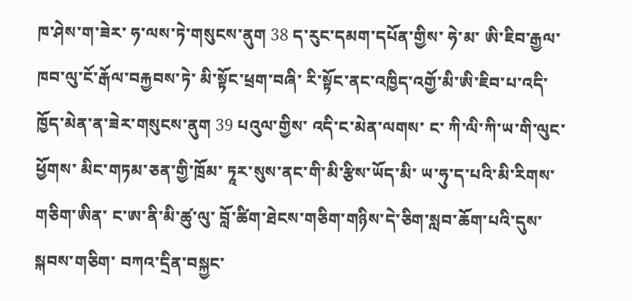ཁ་ཤེས་ག་ཟེར་ ཧ་ལས་ཏེ་གསུངས་ནུག 38 ད་རུང་དམག་དཔོན་གྱིས་ ཧེ་མ་ ཨི་ཇིབ་རྒྱལ་ཁབ་ལུ་ངོ་རྒོལ་བརྐྱབས་ཏེ་ མི་སྟོང་ཕྲག་བཞི་ རི་སྟོང་ནང་འཁྱིད་འགྱོ་མི་ཨི་ཇིབ་པ་འདི་ ཁྱོད་མེན་ན་ཟེར་གསུངས་ནུག 39 པའུལ་གྱིས་ འདི་ང་མེན་ལགས་ ང་ ཀི་ལི་ཀི་ཡ་གི་ལུང་ཕྱོགས་ མིང་གཏམ་ཅན་གྱི་ཁྲོམ་ ཏཱར་སུས་ནང་གི་མི་རྩིས་ཡོད་མི་ ཡ་ཧུ་ད་པའི་མི་རིགས་གཅིག་ཨིན་ ང་ཨ་ནི་མི་ཚུ་ལུ་ བློ་ཚིག་ཐེངས་གཅིག་གཉིས་དེ་ཅིག་སླབ་ཆོག་པའི་དུས་སྐབས་གཅིག་ བཀའ་དྲིན་བསྐྱང་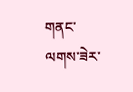གནང་ལགས་ཟེར་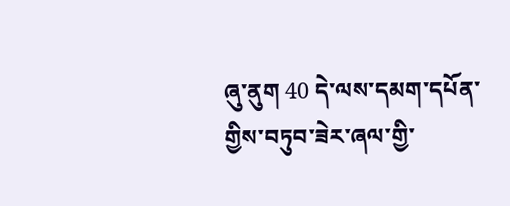ཞུ་ནུག 40 དེ་ལས་དམག་དཔོན་གྱིས་བཏུབ་ཟེར་ཞལ་གྱི་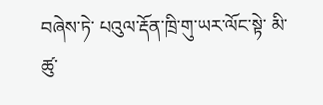བཞེས་ཏེ་ པའུལ་རྡོན་ཁྲི་གུ་ཡར་ལོང་སྟེ་ མི་ཚུ་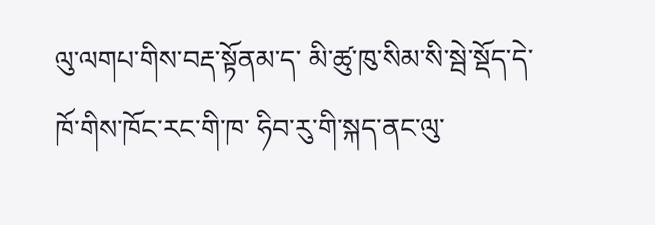ལུ་ལགཔ་གིས་བརྡ་སྟོནམ་ད་ མི་ཚུ་ཁུ་སིམ་སི་སྦེ་སྡོད་དེ་ ཁོ་གིས་ཁོང་རང་གི་ཁ་ ཧིབ་རུ་གི་སྐད་ནང་ལུ་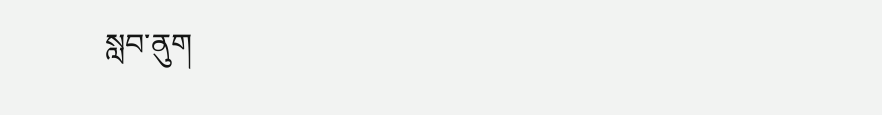སླབ་ནུག